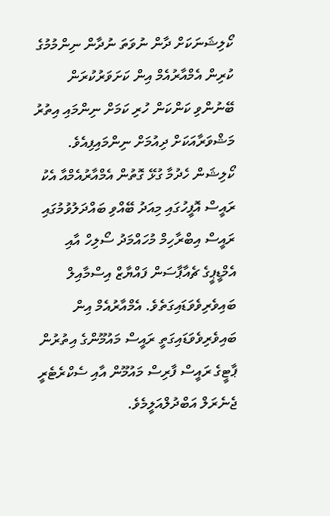ކޯލިޝަނަކަށް ދާން ނުވަތަ ނުދާން ނިންމުމުގެ ކުރިން އެމްއާރުއެމް އިން ކަށަވަރުކުރަން ބޭނުންވި ކަންކަން ހުރި ކަމަށް ނިންމައި އިތުރު މަޝްވަރާއަކަށް ދިއުމަށް ނިންމައިފިއެވެ.
ކޯލިޝަން ހެދުމާ ގުޅޭ ގޮތުން އެމްއާރުއެމްއާ އެކު ރައީސް އޮފީހުގައި މިއަދު ބޭއްވި ބައްދަލުވުމުގައި ރައީސް އިބްރާހިމް މުހައްމަދު ސޯލިހް އާއި އެމްޑީޕީގެ ޗެއާޕާސަން ފައްޔާޒް އިސްމާއިލް ބައިވެރިވެވަޑައިގަތެވެ. އެމްއާރުއެމް އިން ބައިވެރިވެވަޑައިގަތީ ރައީސް މައުމޫންގެ އިތުރުން ޕާޓީގެ ރައީސް ފާރިސް މައުމޫން އާއި ސެކްރެޓެރީ ޖެނެރަލް އަބްދުލްއަލީމެވެ.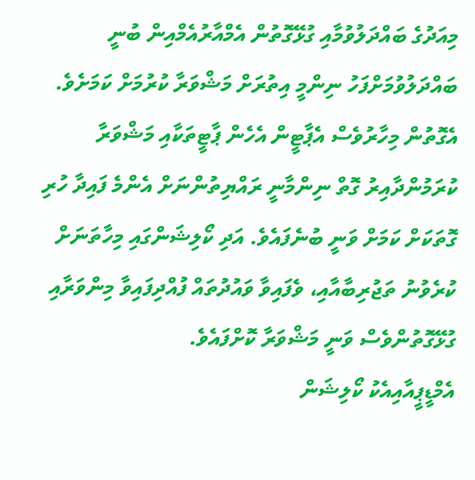މިއަދުގެ ބައްދަލުވުމާއި ގުޅޭގޮތުން އެމްއާރުއެމްއިން ބުނީ ބައްދަލުވުމަށްފަހު ނިންމީ އިތުރަށް މަޝްވަރާ ކުރުމަށް ކަމަށެވެ. އެގޮތުން މިހާރުވެސް އެޕާޓީން އެހެން ޕާޓީތަކާއި މަޝްވަރާ ކުރަމުންދާއިރު ގޮތް ނިންމާނީ ރައްޔިތުންނަށް އެންމެ ފައިދާ ހުރި ގޮތަކަށް ކަމަށް ވަނީ ބުނެފައެވެ. އަދި ކޯލިޝަންގައި މިހާތަނަށް ކުރެވުނު ތަޖުރިބާއާއި، ވެފައިވާ ވައުދުތައް ފުއްދިފައިވާ މިންވަރާއި ގުޅޭގޮތުންވެސް ވަނީ މަޝްވަރާ ކޮށްފައެވެ.
އެމްޑީޕީއާއިއެކު ކޯލިޝަން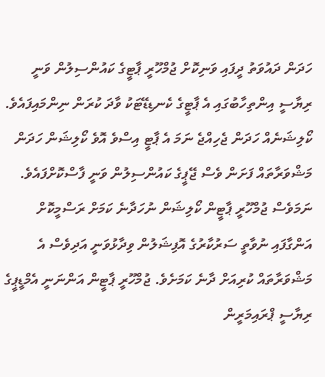ހަދަން ދައުވަތު ދީފައި ވަނިކޮށް ޖުމްހޫރީ ޕާޓީގެ ކައުންސިލުން ވަނީ ރިޔާސީ އިންތިހާބުގައި އެ ޕާޓީގެ ކެނޑިޑޭޓަކު ވާދަ ކުރަން ނިންމައިފައެވެ. ކޯލިޝަނެއް ހަދަން ޖެހިއްޖެ ނަމަ އެ ޕާޓީ އިސްވެ އޮވެ ކޯލިޝަން ހަދަން މަޝްވަރާތައް ފަށަން ވެސް ޖޭޕީގެ ކައުންސިލުން ވަނީ ފާސްކޮށްފައެވެ.
ނަމަވެސް ޖުމްހޫރީ ޕާޓީން ކޯލިޝަން ނުހަދާނެ ކަމަށް ރަސްމީކޮށް އަންގާފައި ނުވާތީ ސަރުކާރުގެ އޮފިޝަލުން ވިދާޅުވަނީ އަދިވެސް އެ މަޝްވަރާތައް ކުރިއަށް ދާނެ ކަމަށެވެ. ޖުމްހޫރީ ޕާޓީން އަންނަނީ އެމްޑީޕީގެ ރިޔާސީ ޕްރައިމަރީން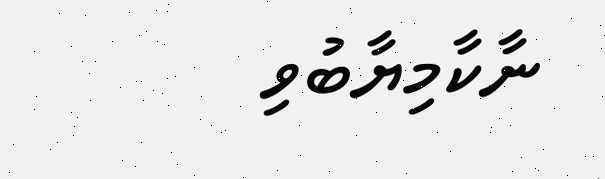ނާކާމިޔާބުވި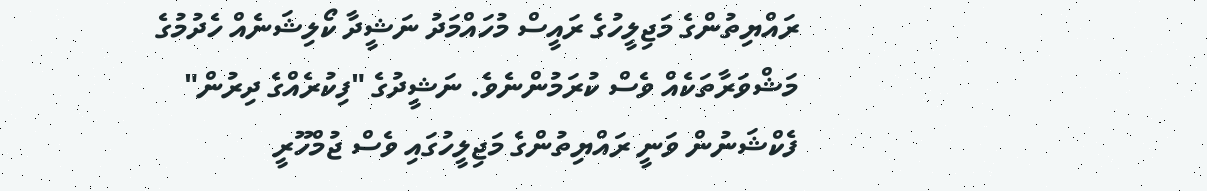ރައްޔިތުންގެ މަޖިލީހުގެ ރައީސް މުހައްމަދު ނަޝީދާ ކޯލިޝަނެއް ހެދުމުގެ މަޝްވަރާތަކެއް ވެސް ކުރަމުންނެވެ. ނަޝީދުގެ "ފިކުރެއްގެ ދިރުން" ފެކްޝަނުން ވަނީ ރައްޔިތުންގެ މަޖިލީހުގައި ވެސް ޖުމްހޫރީ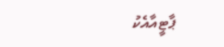ޕާޓީއާއެކު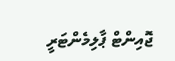ޖޮއިންޓް ޕާލިމެންޓަރީ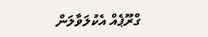ގްރޫޕެއް އެކުލަވާލަން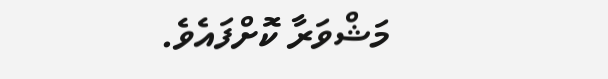މަޝްވަރާ ކޮށްފައެވެ.